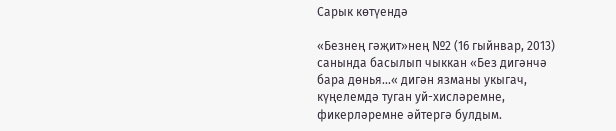Сарык көтүендә

«Безнең гәҗит»нең №2 (16 гыйнвар, 2013) санында басылып чыккан «Без дигәнчә бара дөнья…« дигән язманы укыгач, күңелемдә туган уй-хисләремне, фикерләремне әйтергә булдым.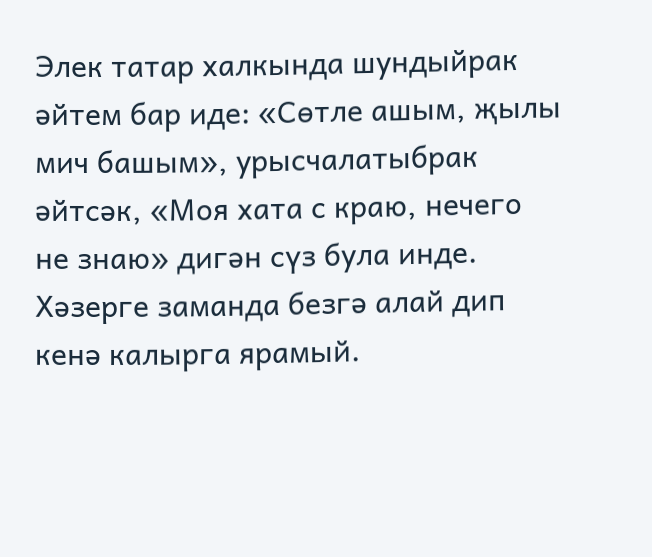Элек татар халкында шундыйрак әйтем бар иде: «Сөтле ашым, җылы мич башым», урысчалатыбрак әйтсәк, «Моя хата с краю, нечего не знаю» дигән сүз була инде. Хәзерге заманда безгә алай дип кенә калырга ярамый.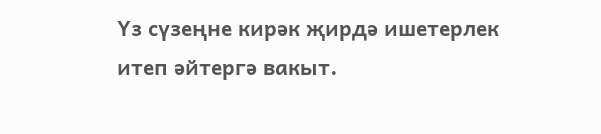Үз сүзеңне кирәк җирдә ишетерлек итеп әйтергә вакыт.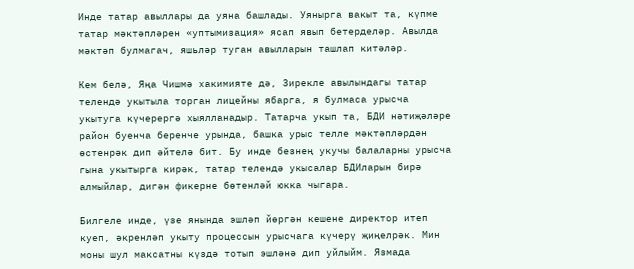Инде татар авыллары да уяна башлады. Уянырга вакыт та, күпме татар мәктәпләрен «уптымизация» ясап явып бетерделәр. Авылда мәктәп булмагач, яшьләр туган авылларын ташлап китәләр.

Кем белә, Яңа Чишмә хакимияте дә, Зирекле авылындагы татар телендә укытыла торган лицейны ябарга, я булмаса урысча укытуга күчерергә хыялланадыр. Татарча укып та, БДИ нәтиҗәләре район буенча беренче урында, башка урыс телле мәктәпләрдән өстенрәк дип әйтелә бит. Бу инде безнең укучы балаларны урысча гына укытырга кирәк, татар телендә укысалар БДИларын бирә алмыйлар, дигән фикерне бөтенләй юкка чыгара.

Билгеле инде, үзе янында эшләп йөргән кешене директор итеп куеп, әкренләп укыту процессын урысчага күчерү җиңелрәк. Мин моны шул максатны күздә тотып эшләнә дип уйлыйм. Язмада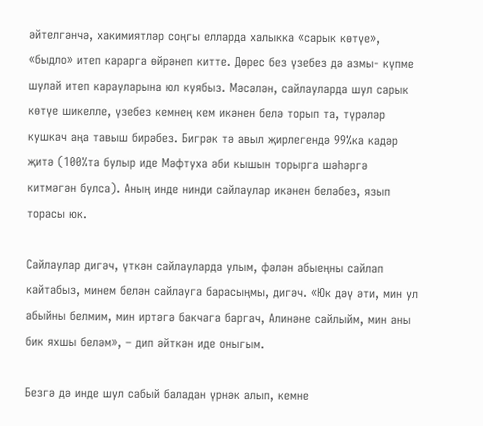әйтелгәнчә, хакимиятләр соңгы елларда халыкка «сарык көтүе», «быдло» итеп карарга өйрәнеп китте. Дөрес без үзебез дә азмы- күпме шулай итеп карауларына юл куябыз. Мәсәлән, сайлауларда шул сарык көтүе шикелле, үзебез кемнең кем икәнен белә торып та, түрәләр кушкач аңа тавыш бирәбез. Бигрәк тә авыл җирлегендә 99%ка кадәр җитә (100%та булыр иде Мәфтуха әби кышын торырга шәһәргә китмәгән булса). Аның инде нинди сайлаулар икәнен беләбез, язып торасы юк.

Сайлаулар дигәч, үткән сайлауларда улым, фәлән абыеңны сайлап кайтабыз, минем белән сайлауга барасыңмы, дигәч. «Юк дәү әти, мин ул абыйны белмим, мин иртәгә бакчага баргач, Алинәне сайлыйм, мин аны бик яхшы беләм», – дип әйткән иде оныгым.

Безгә дә инде шул сабый баладан үрнәк алып, кемне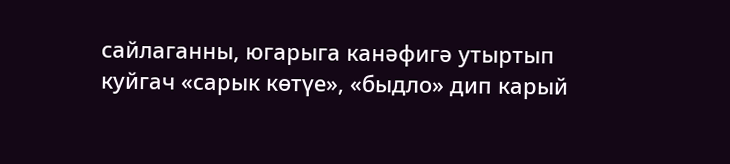сайлаганны, югарыга канәфигә утыртып куйгач «сарык көтүе», «быдло» дип карый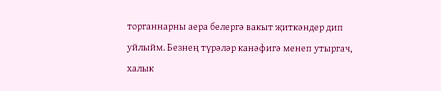торганнарны аера белергә вакыт җиткәндер дип уйлыйм. Безнең түрәләр канәфигә менеп утыргач, халык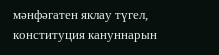мәнфәгатен яклау түгел, конституция кануннарын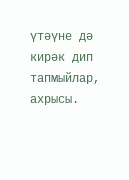үтәүне дә кирәк дип тапмыйлар, ахрысы.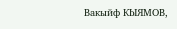Вакыйф КЫЯМОВ,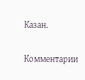Казан.

Комментарии